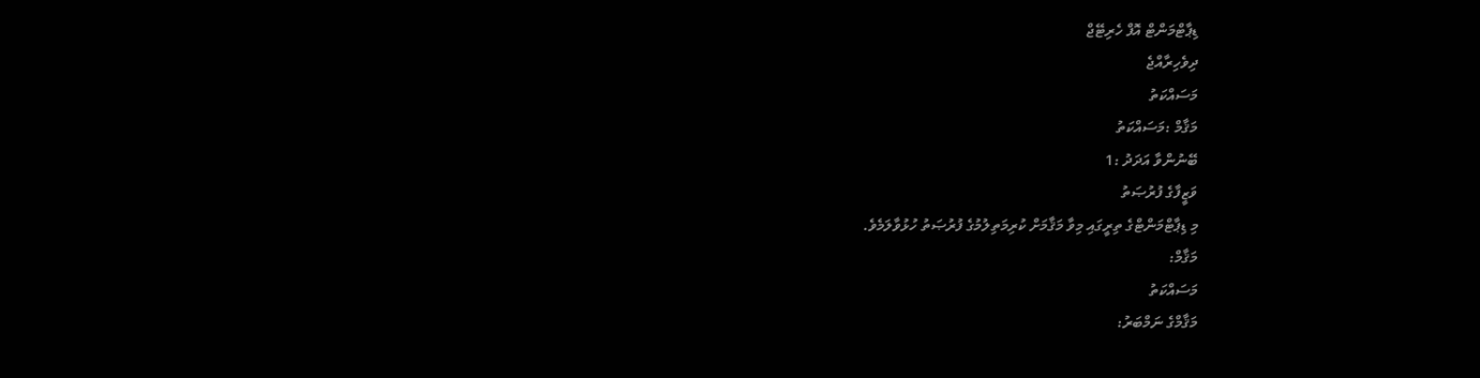ޑިޕާޓްމަންޓް އޮފް ހެރިޓޭޖް
ދިވެހިރާއްޖެ
މަސައްކަތު
މަޤާމް :މަސައްކަތު
ބޭނުންވާ އަދަދު :1
ވަޒީފާގެ ފުރުޞަތު
މި ޑިޕާޓްމަންޓްގެ ތިރީގައި މިވާ މަޤާމަށް ކުރިމަތިލުމުގެ ފުރުޞަތު ހުޅުވާލަމެވެ.
މަޤާމް:
މަސައްކަތު
މަޤާމްގެ ނަމްބަރު: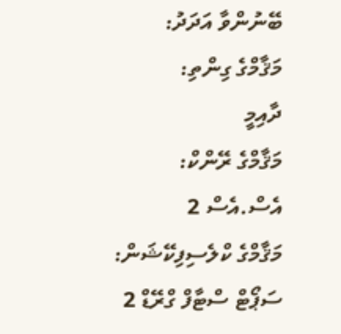ބޭނުންވާ އަދަދު:
މަޤާމްގެ ގިންތި:
ދާއިމީ
މަޤާމްގެ ރޭންކް:
އެސް.އެސް 2
މަޤާމްގެ ކްލެސިފިކޭޝަން:
ސަޕޯޓް ސްޓާފް ގްރޭޑް 2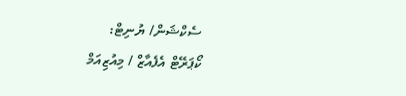ސެކްޝަން/ ޔުނިޓް:
ކޯޕަރޭޓް އެފެއާޒް / މިއުޒިއަމް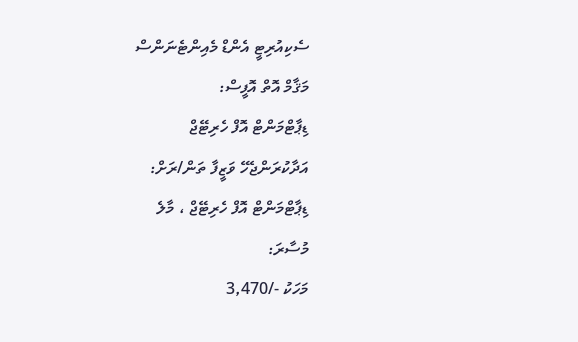ސެކިއުރިޓީ އެންޑް މެއިންޓެނަންސް
މަޤާމް އޮތް އޮފީސް:
ޑިޕާޓްމަންޓް އޮފް ހެރިޓޭޖް
އަދާކުރަންޖެހޭ ވަޒީފާ ތަން/ރަށް:
ޑިޕާޓްމަންޓް އޮފް ހެރިޓޭޖް ، މާލެ
މުސާރަ:
މަހަކު -/3,470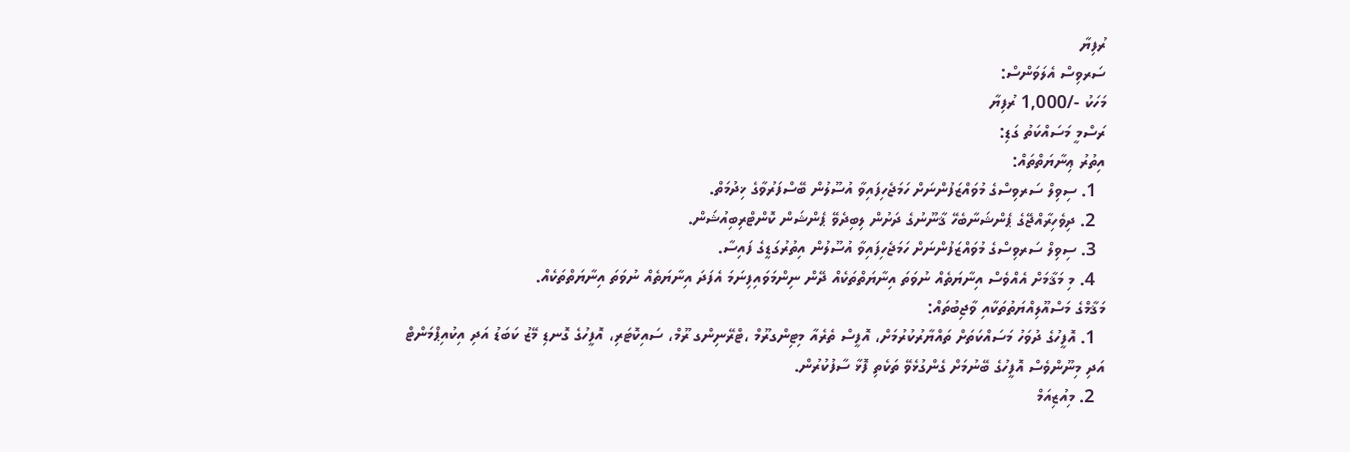ރުފިޔާ
ސަރވިސް އެލަވަންސް:
މަހަކު -/1,000 ރުފިޔާ
ރަސްމީ މަސައްކަތު ގަޑި:
އިތުރު ޢިނާޔަތްތައް:
  1. ސިވިލް ސަރވިސްގެ މުވައްޒަފުންނަށް ހަމަޖެހިފައިވާ އުސޫލުން ބޭސްފަރުވާގެ ޚިދުމަތް.
  2. ދިވެހިރާއްޖޭގެ ޕެންޝަނާބެހޭ ޤާނޫނުގެ ދަށުން ލިބިދެވޭ ޕެންޝަން ކޮންޓްރިބިއުޝަން.
  3. ސިވިލް ސަރވިސްގެ މުވައްޒަފުންނަށް ހަމަޖެހިފައިވާ އުސޫލުން އިތުރުގަޑީގެ ފައިސާ.
  4. މި މަޤާމަށް އެއްވެސް އިނާޔަތެއް ނުވަތަ އިނާޔަތްތަކެއް ދޭން ނިންމަވައިފިނަމަ އެފަދަ އިނާޔަތެއް ނުވަތަ އިނާޔަތްތަކެއް.
މަޤާމްގެ މަސްއޫލިއްޔަތުތަކާއި ވާޖިބުތައް:
  1. އޮފީހުގެ ދުވަހު މަސައްކަތަށް ތައްޔާރުކުރުމަށް، އޮފީސް ތެރެއާ މިޓިންގރޫމް ،ޓްރޭނިންގ ރޫމް، ސައިކޮޓަރި، އޮފީހުގެ ގޮނޑި މޭޒު ކަބަޑު އަދި އިކުއިޕްމަންޓް އަދި މިނޫންވެސް އޮފީހުގެ ބޭނުމަށް ގެންގުޅެވޭ ތަކެތި ފޮޅާ ސާފުކުރުން.
  2. މިއުޒިއަމް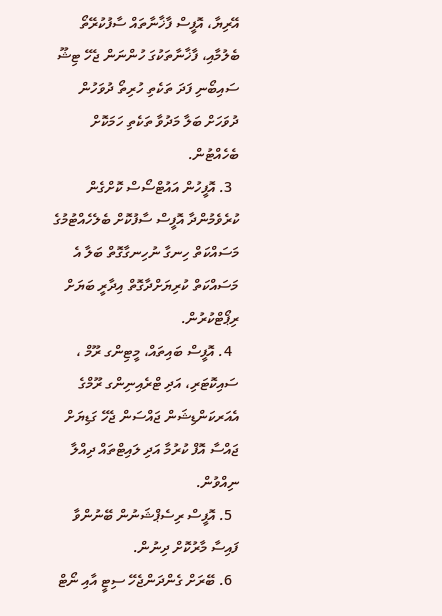އޭރިޔާ، އޮފީސް ފާޚާނާތައް ސާފުކުރޭތޯ ބެލުމާއި، ފާޚާނާތަކުގަ ހުންނަން ޖެހޭ ޓިޝޫ ސައިބޯނި ފަދަ ތަކެތި ހުރިތޯ ދުވަހުން ދުވަހަށް ބަލާ މަދުވާ ތަކެތި ހަމަކޮށް  ބެހެއްޓުން.
  3. އޮފީހުން އައުޓްސޯސް ކޮށްގެން ކުރެވެމުންދާ އޮފީސް ސާފުކޮށް ބެލެހެއްޓުމުގެ މަސައްކަތް ހިނގާ ނުހިނގާގޮތް ބަލާ އެ މަސައްކަތް ކުރިޔަށްދާގޮތް އިދާރީ ބަޔަށް ރިޕޯޓްކުރުން.
  4. އޮފީސް ބައިތައް، މީޓިންގ ރޫމް ، ސައިކޮޓަރި، އަދި ޓްރެއިނިންގ ރޫމްގެ އެއަރކަންޑިޝަން ޖައްސަން ޖެހޭ ގަޑިޔަށް ޖައްސާ އޮފް ކުރުމާ އަދި ލައިޓްތައް ދިއްލާ ނިއްވުން.
  5. އޮފީސް ރިސެޕްޝަނުން ބޭނުންވާ ފައިސާ މާރުކޮށް ދިނުން.
  6. ބޭރަށް ގެންދަންޖެހޭ ސިޓީ އާއި ނޯޓް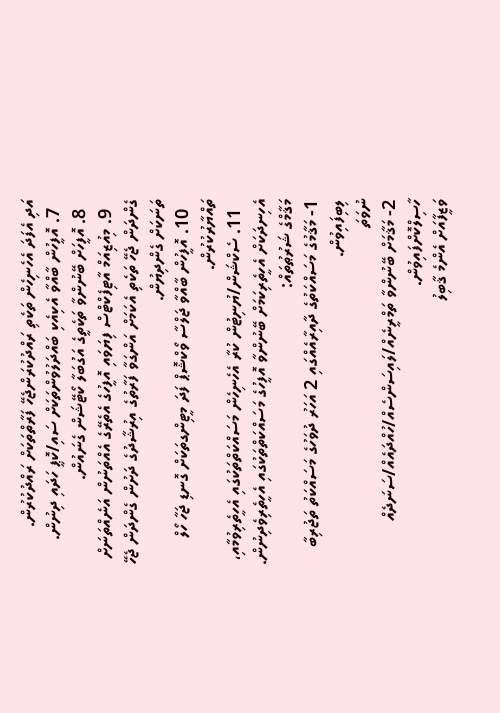އަދި އެފަދަ އެހެނިހެން ތަކެތި ރައްދުކުރަންޖެހޭ ފަރާތްތަކަށް ރައްދުކުރުން.
  7. އޮފީހުން ބާއްވާ އެކިއެކި ބައްދަލުވުންތަކަށް ސައި/ކޮޕީ ހަދައި ދިނުން.
  8. އޮފީހަށް ބޭނުންވާ ތަކެތީގެ އަގުބަލާ ކޯޓޭޝަން ގެނައުން.
  9. މިއުޒިއަމް އާޓިފެކްޓްސް ފިޔަވައި އޮފީހުގެ އެތެރޭގެ އެއްތަނުން އަނެއްތަނަށް ގެންދަން ޖެހޭ ތަކެތި އެކަމަށް އަންގަވާ ފަރާތުގެ އިރުޝާދުގެ ދަށުން ގެންދަން ޖެހޭ ތަނަކަށް ގެންދިޔުން.
  10. އޮފީހުން ބާއްވާ ޖަލްސާ ވޯކްޝޮޕް ފަދަ މީޓިންގތަކަށް ގޮނޑި ޖަހާ ހޯލް ތައްޔާރުކުރުން.
  11. ސެކްޝަން/ޔުނިޓުން ކުރާ އެހެނިހެން މަސައްކަތްތަކުގައި އެހީތެރިވުމާއި، އެހިނދަކަށް އެހީތެރިކަމަށް ބޭނުންވާ އޮފީހުގެ މަސައްކަތްތަކުގައި އެހީތެރިވެދިނުން.
މަޤާމްގެ ޝަރުޠުތައް:
1- މަޤާމުގެ މަސައްކަތުގެ ދާއިރާއެއްގައި 2 އަހަރު ދުވަހުގެ މަސައްކަތު ތަޖުރިބާ ލިބިފައިވުން.
ނުވަތަ
2- މަޤާމަށް ބޭނުންވާ ތަމްރީނެއް/ލައިސަންސެއް/ހުއްދައެއް/ސަނަދެއް ހާސިލްކޮށްފައިވުން.
ވަޒީފާއަށް އެންމެ ޤާބިލު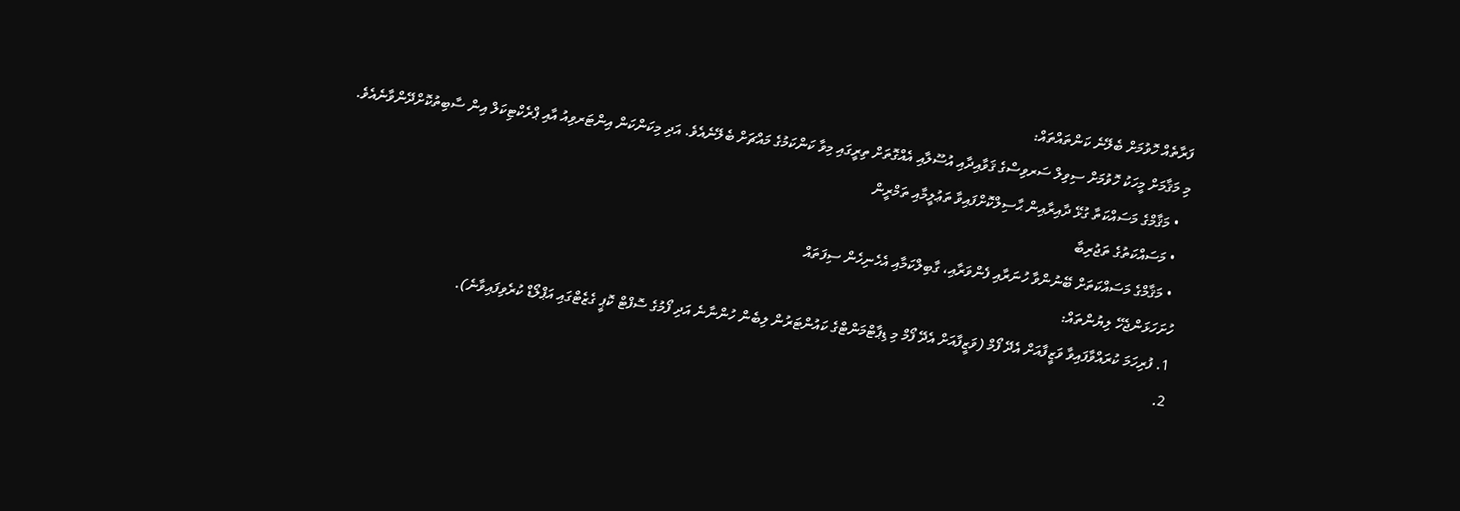ފަރާތެއް ހޮވުމަށް ބެލޭނެ ކަންތައްތައް:
މި މަޤާމަށް މީހަކު ހޮވުމަށް ސިވިލް ސަރވިސްގެ ޤަވާއިދާއި އުސޫލާއި އެއްގޮތަށް ތިރީގައި މިވާ ކަންކަމުގެ މައްޗަށް ބެލޭނެއެވެ. އަދި މިކަންކަން އިންޓަރވިއު އާއި ޕްރެކްޓިކަލް އިން ސާބިތުކޮށްދޭންވާނެއެވެ.
  • މަޤާމްގެ މަސައްކަތާ ގުޅޭ ދާއިރާއިން ޙާސިލްކޮށްފައިވާ ތަޢުލީމާއި ތަމްރީން
  • މަސައްކަތުގެ ތަޖުރިބާ
  • މަޤާމްގެ މަސައްކަތަށް ބޭނުންވާ ހުނަރާއި ފެންވަރާއި، ގާބިލްކަމާއި އެހެނިހެން ސިފަތައް
ހުށަހަޅަންޖެހޭ ލިޔުންތައް:
1. ފުރިހަމަ ކުރައްވާފައިވާ ވަޒީފާއަށް އެދޭ ފޯމް (ވަޒީފާއަށް އެދޭ ފޯމް މި ޑިޕާޓްމަންޓްގެ ކައުންޓަރުން ލިބެން ހުންނާނެ އަދި ފޯމުގެ ސޮފްޓް ކޮޕީ ގެޒެޓްގައި އަޕްލޯޑް ކުރެވިފައިވާނެ).
2.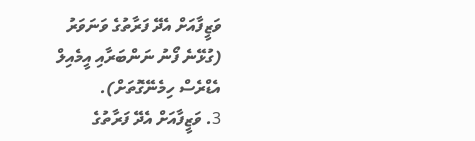ވަޒީފާއަށް އެދޭ ފަރާތުގެ ވަނަވަރު (ގުޅޭނެ ފޯނު ނަންބަރާއި އީމެއިލް އެޑްރެސް ހިމެނޭގޮތަށް).
3. ވަޒީފާއަށް އެދޭ ފަރާތުގެ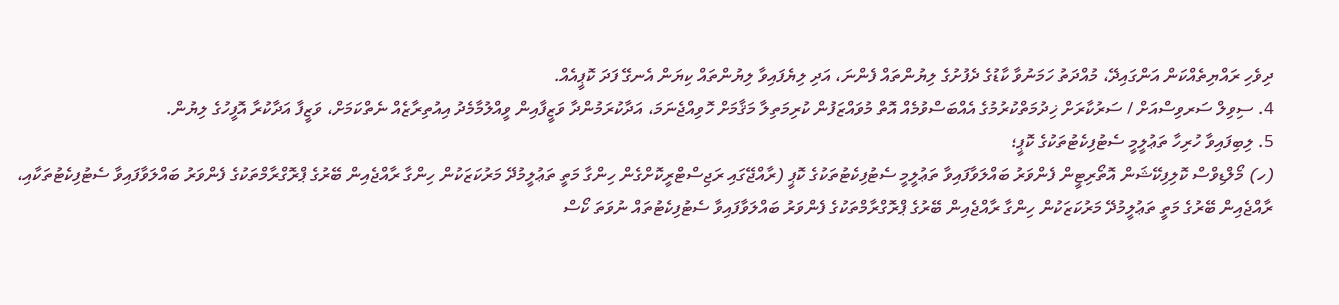ދިވެހި ރައްޔިތެއްކަން އަންގައިދޭ، މުއްދަތު ހަމަނުވާ ކާޑުގެ ދެފުށުގެ ލިޔުންތައް ފެންނަ، އަދި ލިޔެފައިވާ ލިޔުންތައް ކިޔަން އެނގޭ ފަދަ ކޮޕީއެއް.
4. ސިވިލް ސަރވިސްއަށް / ސަރުކާރަށް ޚިދުމަތްކުރުމުގެ އެއްބަސްވުމެއް އޮތް މުވައްޒަފުން ކުރިމަތިލާ މަޤާމަށް ހޮވިއްޖެނަމަ، އަދާކުރަމުންދާ ވަޒީފާއިން ވީއްލުމާމެދު އިއުތިރާޒެއް ނެތްކަމަށް، ވަޒީފާ އަދާކުރާ އޮފީހުގެ ލިޔުން.
5. ލިބިފައިވާ ހުރިހާ ތަޢުލީމީ ސެޓުފިކެޓުތަކުގެ ކޮޕީ؛
(ހ) މޯލްޑިވްސް ކޮލިފިކޭޝަން އޮތޯރިޓީން ފެންވަރު ބައްލަވާފައިވާ ތަޢުލީމީ ސެޓުފިކެޓުތަކުގެ ކޮޕީ (ރާއްޖޭގައި ރަޖިސްޓްރީކޮށްގެން ހިންގާ މަތީ ތަޢުލީމުދޭ މަރުކަޒަކުން ހިންގާ ރާއްޖެއިން ބޭރުގެ ޕްރޮގްރާމްތަކުގެ ފެންވަރު ބައްލަވާފައިވާ ސެޓުފިކެޓުތަކާއި، ރާއްޖެއިން ބޭރުގެ މަތީ ތަޢުލީމުދޭ މަރުކަޒަކުން ހިންގާ ރާއްޖެއިން ބޭރުގެ ޕްރޮގްރާމްތަކުގެ ފެންވަރު ބައްލަވާފައިވާ ސެޓުފިކެޓުތައް ނުވަތަ ކޯސް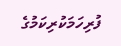ފުރިހަމަކުރިކަމުގެ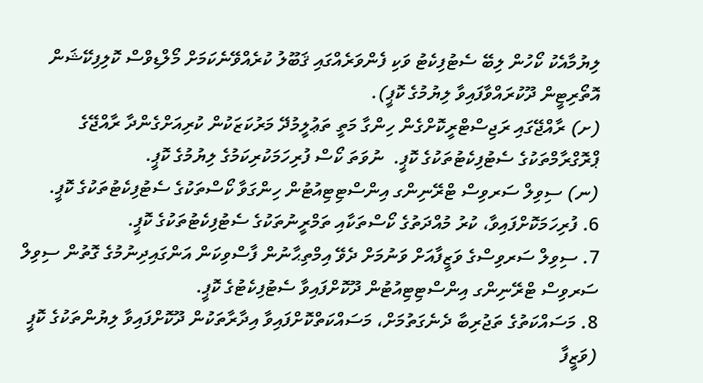ލިޔުމާއެކު ކޯހުން ލިބޭ ސެޓުފިކެޓު ވަކި ފެންވަރެއްގައި ޤަބޫލު ކުރެއްވޭނެކަމަށް މޯލްޑިވްސް ކޮލިފިކޭޝަން އޮތޯރިޓީން ދޫކުރައްވާފައިވާ ލިޔުމުގެ ކޮޕީ).
(ށ) ރާއްޖޭގައި ރަޖިސްޓްރީކޮށްގެން ހިންގާ މަތީ ތަޢުލީމުދޭ މަރުކަޒަކުން ކުރިއަށްގެންދާ ރާއްޖޭގެ ޕްރޮގްރާމްތަކުގެ ސެޓުފިކެޓުތަކުގެ ކޮޕީ.  ނުވަތަ ކޯސް ފުރިހަމަކުރިކަމުގެ ލިޔުމުގެ ކޮޕީ.
(ނ) ސިވިލް ސަރވިސް ޓްރޭނިންގ އިންސްޓިޓިއުޓުން ހިންގަވާ ކޯސްތަކުގެ ސެޓުފިކެޓުތަކުގެ ކޮޕީ.
6. ފުރިހަމަކޮށްފައިވާ، ކުރު މުއްދަތުގެ ކޯސްތަކާއި ތަމްރީނުތަކުގެ ސެޓުފިކެޓުތަކުގެ ކޮޕީ.
7. ސިވިލް ސަރވިސްގެ ވަޒީފާއަށް ވަނުމަށް ދެވޭ އިމްތިޙާނުން ފާސްވިކަން އަންގައިދިނުމުގެ ގޮތުން ސިވިލް ސަރވިސް ޓްރޭނިންގ އިންސްޓިޓިއުޓުން ދޫކޮށްފައިވާ ސެޓުފިކެޓުގެ ކޮޕީ.
8. މަސައްކަތުގެ ތަޖުރިބާ ދެނެގަތުމަށް، މަސައްކަތްކޮށްފައިވާ އިދާރާތަކުން ދޫކޮށްފައިވާ ލިޔުންތަކުގެ ކޮޕީ (ވަޒީފާ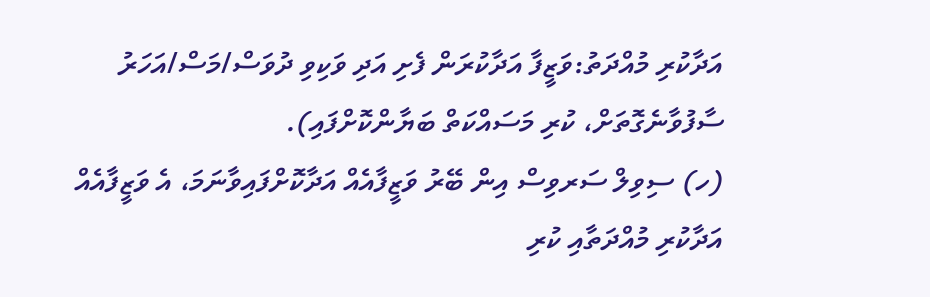އަދާކުރި މުއްދަތު:ވަޒީފާ އަދާކުރަން ފެށި އަދި ވަކިވި ދުވަސް/މަސް/އަހަރު ސާފުވާނެގޮތަށް، ކުރި މަސައްކަތް ބަޔާންކޮށްފައި).
(ހ) ސިވިލް ސަރވިސް އިން ބޭރު ވަޒީފާއެއް އަދާކޮށްފައިވާނަމަ، އެ ވަޒީފާއެއް އަދާކުރި މުއްދަތާއި ކުރި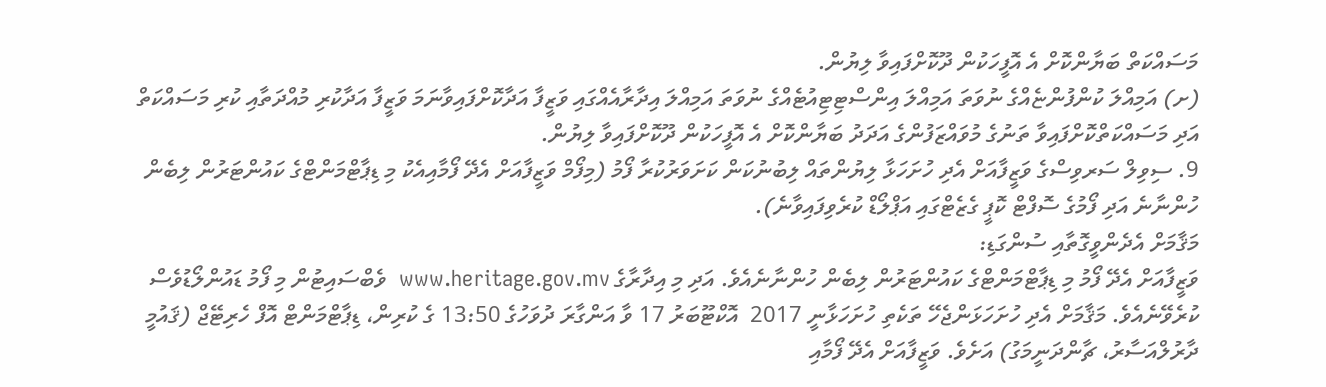މަސައްކަތް ބަޔާންކޮށް އެ އޮފީހަކުން ދޫކޮށްފައިވާ ލިޔުން.
(ށ) އަމިއްލަ ކުންފުންޏެއްގެ ނުވަތަ އަމިއްލަ އިންސްޓިޓިއުޓެއްގެ ނުވަތަ އަމިއްލަ އިދާރާއެއްގައި ވަޒީފާ އަދާކޮށްފައިވާނަމަ ވަޒީފާ އަދާކުރި މުއްދަތާއި ކުރި މަސައްކަތް އަދި މަސައްކަތްކޮށްފައިވާ ތަނުގެ މުވައްޒަފުންގެ އަދަދު ބަޔާންކޮށް އެ އޮފީހަކުން ދޫކޮށްފައިވާ ލިޔުން.
9. ސިވިލް ސަރވިސްގެ ވަޒީފާއަށް އެދި ހުށަހަޅާ ލިޔުންތައް ލިބުނުކަން ކަށަވަރުކުރާ ފޯމު (މިފޯމް ވަޒީފާއަށް އެދޭ ފޯމާއިއެކު މި ޑިޕާޓްމަންޓްގެ ކައުންޓަރުން ލިބެން ހުންނާނެ އަދި ފޯމުގެ ސޮފްޓް ކޮޕީ ގެޒެޓްގައި އަޕްލޯޑް ކުރެވިފައިވާނެ).
މަޤާމަށް އެދެންވީގޮތާއި ސުންގަޑި:
ވަޒީފާއަށް އެދޭ ފޯމު މި ޑިޕާޓްމަންޓްގެ ކައުންޓަރުން ލިބެން ހުންނާނެއެވެ. އަދި މި އިދާރާގެ www.heritage.gov.mv  ވެބްސައިޓުން މި ފޯމު ޑައުންލޯޑުވެސް ކުރެވޭނެއެވެ. މަޤާމަށް އެދި ހުށަހަޅަންޖެހޭ ތަކެތި ހުށަހަޅާނީ 2017  އޮކްޓޫބަރު 17 ވާ އަންގާރަ ދުވަހުގެ 13:50 ގެ ކުރިން، ޑިޕާޓްމަންޓް އޮފް ހެރިޓޭޖް (ޤައުމީ ދާރުލްއަސާރު، ޗާންދަނީމަގު) އަށެވެ. ވަޒީފާއަށް އެދޭ ފޯމާއި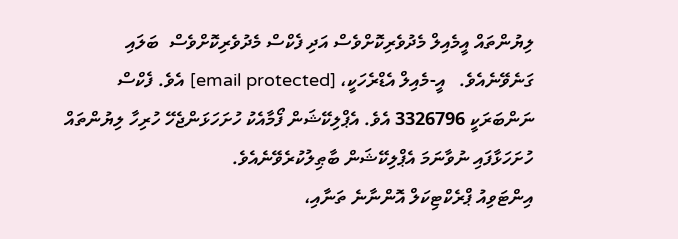ލިޔުންތައް އީމެއިލް މެދުވެރިކޮށްވެސް އަދި ފެކްސް މެދުވެރިކޮށްވެސް  ބަލައި ގަނެވޭނެއެވެ.   އީ-މެއިލް އެޑްރެހަކީ، [email protected] އެވެ. ފެކްސް ނަންބަރަކީ 3326796 އެވެ. އެޕްލިކޭޝަން ފޯމާއެކު ހުށަހަޅަންޖެހޭ ހުރިހާ ލިޔުންތައް ހުށަހަޅާފައި ނުވާނަމަ އެޕްލިކޭޝަން ބާޠިލުކުރެވޭނެއެވެ.
އިންޓަވިއު ޕްރެކްޓިކަލް އޮންނާނެ ތަނާއި،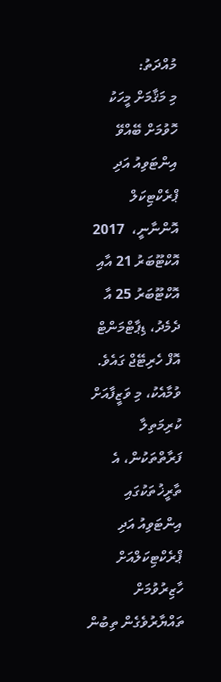މުއްދަތު:
މި މަޤާމަށް މީހަކު ހޮވުމަށް ބޭއްވޭ އިންޓަވިއު އަދި ޕްރެކްޓިކަލް  އޮންނާނީ،  2017 އޮކްޓޫބަރު 21 އާއި އޮކްޓޫބަރު 25 އާ ދެމެދު، ޑިޕާޓްމަންޓް އޮފް ހެރިޓޭޖް ގައެވެ. ވުމާއެކު، މި ވަޒީފާއަށް ކުރިމަތިލާ ފަރާތްތަކުން، އެ ތާރީޚުތަކުގައި އިންޓަވިއު އަދި ޕްރެކްޓިކަލްއަށް ހާޒިރުވުމަށް ތައްޔާރުވެގެން ތިބުން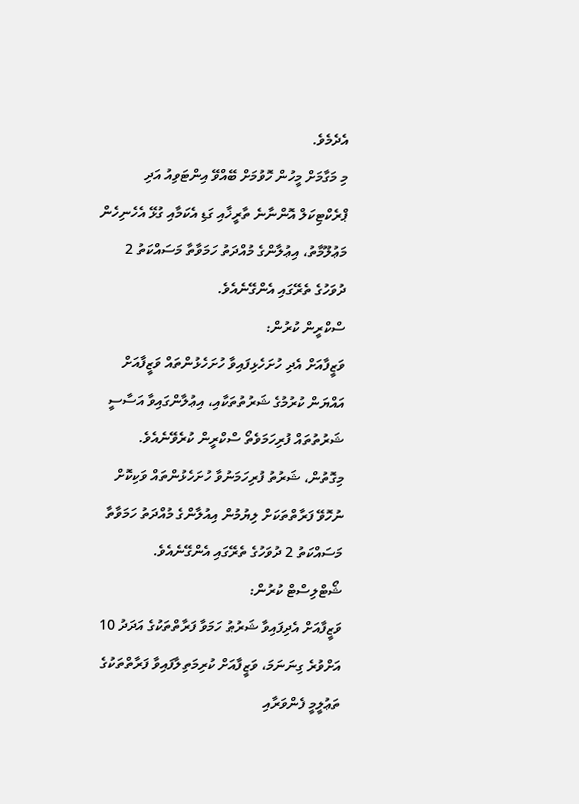އެދެމެވެ.
މި މަގާމަށް މީހުން ހޮވުމަށް ބޭއްވޭ އިންޓަވިއު އަދި ޕްރެކްޓިކަލް އޮންނާނެ ތާރީޚާއި ގަޑި އެކަމާއި ގުޅޭ އެހެނިހެން މަޢުލޫމާތު، އިޢުލާންގެ މުއްދަތު ހަމަވާތާ މަސައްކަތު 2 ދުވަހުގެ ތެރޭގައި އެންގޭނެއެވެ.
ސްކްރީން ކުރުން:
ވަޒީފާއަށް އެދި ހުށަހެޅިފައިވާ ހުށަހެޅުންތައް ވަޒީފާއަށް އައްޔަން ކުރުމުގެ ޝަރުތުތަކާއި، އިޢުލާންގައިވާ އަސާސީ ޝަރުތުތައް ފުރިހަމަވެތޯ ސްކްރީން ކުރެވޭނެއެވެ. މިގޮތުން، ޝަރުތު ފުރިހަމަނުވާ ހުށަހެޅުންތައް ވަކިކޮށް ނުހޮވޭ ފަރާތްތަކަށް ލިޔުމުން އިއުލާންގެ މުއްދަތު ހަމަވާތާ މަސައްކަތު 2 ދުވަހުގެ ތެރޭގައި އެންގޭނެއެވެ.
ޝޯޓްލިސްޓް ކުރުން:
ވަޒީފާއަށް އެދިފައިވާ ޝަރުޠު ހަމަވާ ފަރާތްތަކުގެ އަދަދު 10 އަށްވުރެ ގިނަނަމަ، ވަޒީފާއަށް ކުރިމަތިލާފައިވާ ފަރާތްތަކުގެ ތަޢުލީމީ ފެންވަރާއި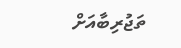ތަޖުރިބާއަށް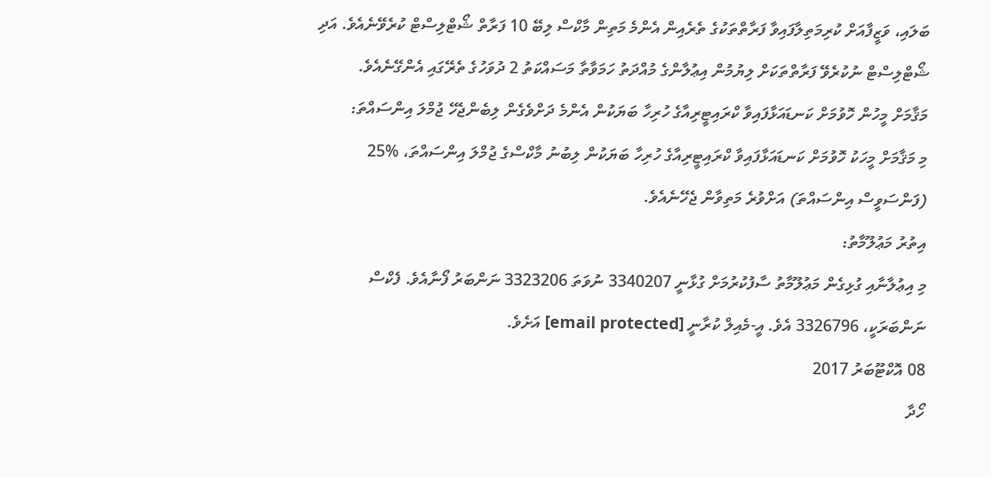ބަލައި، ވަޒީފާއަށް ކުރިމަތިލާފައިވާ ފަރާތްތަކުގެ ތެރެއިން އެންމެ މަތިން މާކްސް ލިބޭ 10 ފަރާތް ޝޯޓްލިސްޓް ކުރެވޭނެއެވެ. އަދި ޝޯޓްލިސްޓް ނުކުރެވޭ ފަރާތްތަކަށް ލިޔުމުން އިޢުލާންގެ މުއްދަތު ހަމަވާތާ މަސައްކަތު 2 ދުވަހުގެ ތެރޭގައި އެންގޭނެއެވެ.
މަޤާމަށް މީހުން ހޮވުމަށް ކަނޑައަޅާފައިވާ ކްރައިޓީރިއާގެ ހުރިހާ ބަޔަކުން އެންމެ ދަށްވެގެން ލިބެންޖެހޭ ޖުމްލަ އިންސައްތަ:
މި މަޤާމަށް މީހަކު ހޮވުމަށް ކަނޑައަޅާފައިވާ ކްރައިޓީރިއާގެ ހުރިހާ ބަޔަކުން ލިބުނު މާކްސްގެ ޖުމްލަ އިންސައްތަ، %25 (ފަންސަވީސް އިންސައްތަ) އަށްވުރެ މަތިވާން ޖެހޭނެއެވެ.
އިތުރު މަޢުލޫމާތު:
މި އިޢުލާނާއި ގުޅިގެން މަޢުލޫމާތު ސާފުކުރުމަށް ގުޅާނީ 3340207 ނުވަތަ 3323206 ނަންބަރު ފޯނާއެވެ. ފެކްސް ނަންބަރަކީ، 3326796 އެވެ. އީ-މެއިލް ކުރާނީ [email protected] އަށެވެ.
08 އޮކްޓޫބަރު 2017
ހޯދާ